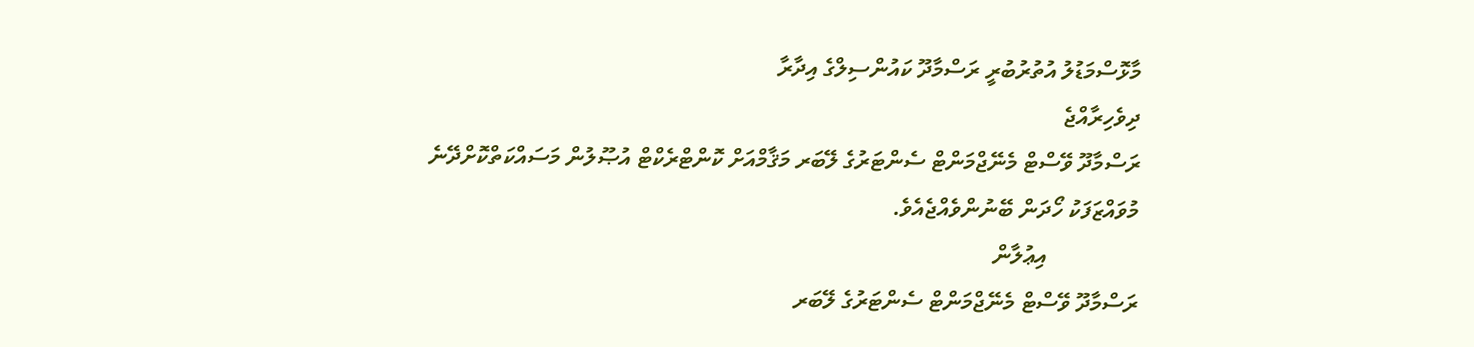މާޅޮސްމަޑުލު އުތުރުބުރީ ރަސްމާދޫ ކައުންސިލްގެ އިދާރާ
ދިވެހިރާއްޖެ
ރަސްމާދޫ ވޭސްޓް މެނޭޖްމަންޓް ސެންޓަރުގެ ލޭބަރ މަޤާމްއަށް ކޮންޓްރެކްޓް އުޞޫލުން މަސައްކަތްކޮށްދޭނެ މުވައްޒަފަކު ހޯދަން ބޭނުންވެއްޖެއެވެ.
                އިޢުލާން
ރަސްމާދޫ ވޭސްޓް މެނޭޖްމަންޓް ސެންޓަރުގެ ލޭބަރ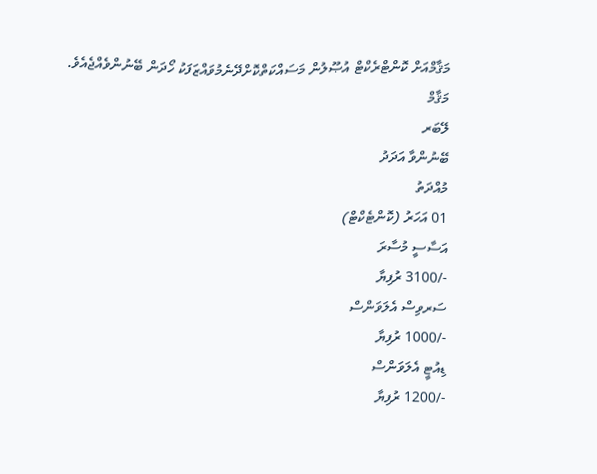މަޤާމްއަށް ކޮންޓްރެކްޓް އުޞޫލުން މަސައްކަތްކޮށްދޭނެމުވައްޒަފަކު ހޯދަން ބޭނުންވެއްޖެއެވެ.
މަޤާމް
ލޭބަރ
ބޭނުންވާ އަދަދު
މުއްދަތު
01 އަހަރު (ކޮންޓެކްޓް)
އަސާސީ މުސާރަ
-/3100 ރުފިޔާ
ސަރވިސް އެލަވަންސް
-/1000 ރުފިޔާ
ޑިއުޓީ އެލަވަންސް
-/1200 ރުފިޔާ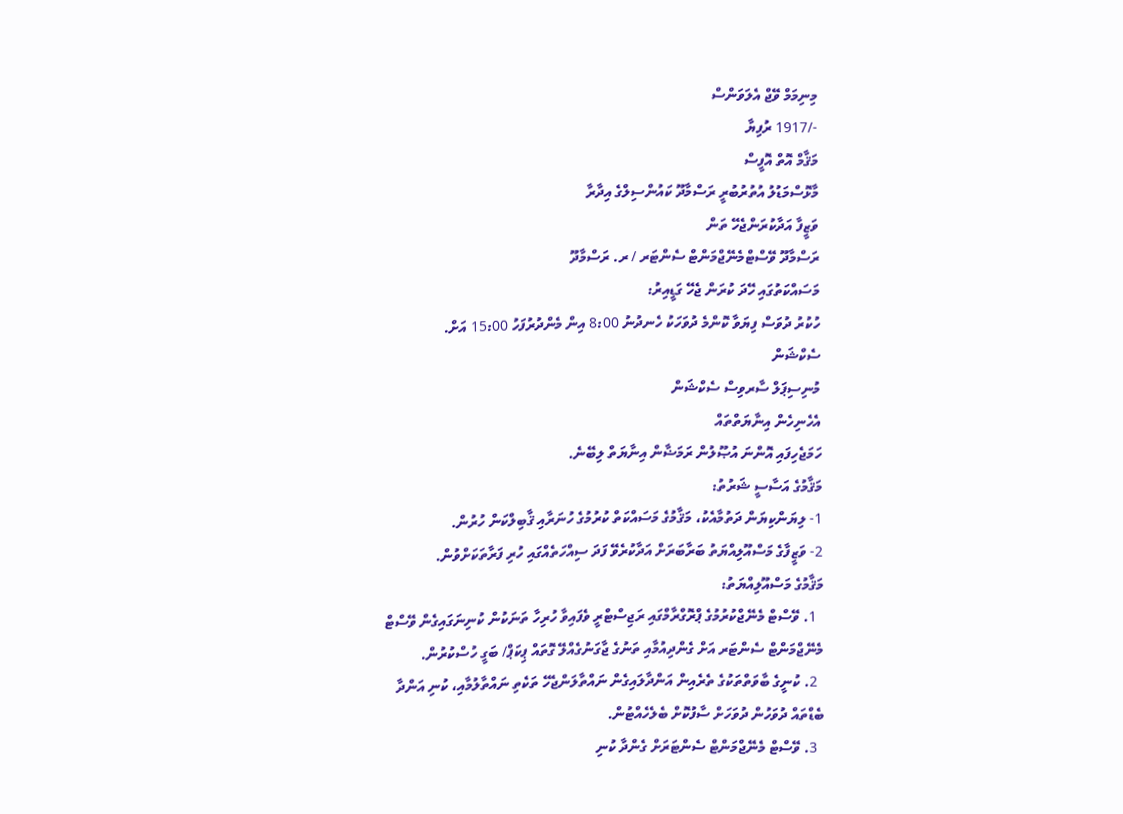މިނިމަމް ވޭޖް އެލަވަންސް
-/1917 ރުފިޔާ
މަޤާމް އޮތް އޮފީސް
މާޅޮސްމަޑުލު އުތުރުބުރީ ރަސްމާދޫ ކައުންސިލްގެ އިދާރާ
ވަޒީފާ އަދާކުރަންޖެހޭ ތަން
ރަސްމާދޫ ވޭސްޓްމެނޭޖްމަންޓް ސެންޓަރ / ރ. ރަސްމާދޫ
މަސައްކަތުގައި ހޭދަ ކުރަން ޖެހޭ ގަޑީއިރު:
ހުކުރު ދުވަސް ފިޔަވާ ކޮންމެ ދުވަހަކު ހެނދުނު 8:00 އިން މެންދުރުފަހު 15:00 އަށް.
ސެކްޝަން
މުނިސިޕަލް ސާރވިސް ސެކްޝަން
އެހެނިހެން އިނާޔަތްތައް
ހަމަޖެހިފައި އޮންނަ އުޞޫލުން ރަމަޟާން އިނާޔަތް ލިބޭނެ.
މަޤާމުގެ އަސާސީ ޝަރުތު:
1- ލިޔަންކިޔަން ދަތުމާއެކު، މަޤާމުގެ މަސައްކަތް ކުރުމުގެ ހުނަރާއި ޤާބިލްކަން ހުރުން.
2- ވަޒީފާގެ މަސްއޫލިއްޔަތު ބަރާބަރަށް އަދާކުރެވޭ ފަދަ ސިއްހަތެއްގައި ހުރި ފަރާތަކަށްވުން.
މަޤާމުގެ މަސްއޫލިއްޔަތު:
  1. ވޭސްޓް މެނޭޖްކުރުމުގެ ޕްރޮގްރާމްގައި ރަޖިސްޓްރީ ވެފައިވާ ހުރިހާ ތަނަކުން ކުނިނަގައިގެން ވޭސްޓް މެނޭޖްމަންޓް ސެންޓަރ އަށް ގެންދިއުމާއި ތަނުގެ ޖާގަނުގެއްލޭ ގޮތައް ޕިކަޕް/ ބަގީ ހުސްކުރުން.
  2. ކުނީގެ ބާވަތްތަކުގެ ތެރެއިން އަންދާލައިގެން ނައްތާލަންޖެހޭ ތަކެތި ނައްތާލުމާއި، ކުނި އަންދާ ބެޑްތައް ދުވަހުން ދުވަހަށް ސާފުކޮށް ބެލެހެއްޓުން.
  3. ވޭސްޓް މެނޭޖްމަންޓް ސެންޓަރަށް ގެންދާ ކުނި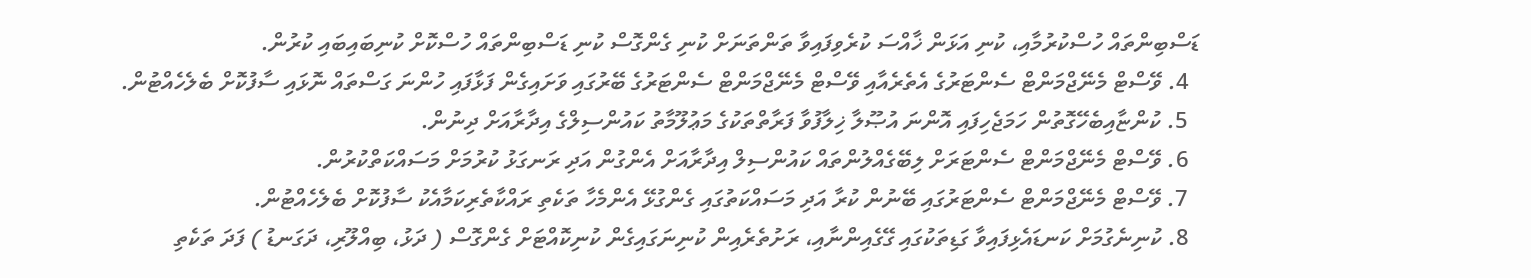ޑަސްބިންތައް ހުސްކުރުމާއި، ކުނި އަޅަން ޚާއްސަ ކުރެވިފައިވާ ތަންތަނަށް ކުނި ގެންގޮސް ކުނި ޑަސްބިންތައް ހުސްކޮށް ކުނިބައިބައި ކުރުން.
  4. ވޭސްޓް މެނޭޖްމަންޓް ސެންޓަރުގެ އެތެރެއާއި ވޭސްޓް މެނޭޖްމަންޓް ސެންޓަރުގެ ބޭރުގައި ވަށައިގެން ފަޅާފައި ހުންނަ ގަސްތައް ނޮޅައި ސާފުކޮށް ބެލެހެއްޓުން.
  5. ކުންޏާއިބެހޭގޮތުން ހަމަޖެހިފައި އޮންނަ އުޞޫލާ ޚިލާފުވާ ފަރާތްތަކުގެ މަޢުލޫމާތު ކައުންސިލްގެ އިދާރާއަށް ދިނުން.
  6. ވޭސްޓް މެނޭޖްމަންޓް ސެންޓަރަށް ލިބޭގެއްލުންތައް ކައުންސިލް އިދާރާއަށް އެންގުން އަދި ރަނގަޅު ކުރުމަށް މަސައްކަތްކުރުން.
  7. ވޭސްޓް މެނޭޖްމަންޓް ސެންޓަރުގައި ބޭނުން ކުރާ އަދި މަސައްކަތުގައި ގެންގުޅޭ އެންމެހާ ތަކެތި ރައްކާތެރިކަމާއެކު ސާފުކޮށް ބެލެހެއްޓުން.
  8. ކުނިނެގުމަށް ކަނޑައެޅިފައިވާ ގަޑިތަކުގައި ގޭގެއިންނާއި، ރަށުތެރެއިން ކުނިނަގައިގެން ކުނިކޮއްޓަށް ގެންގޮސް ( ދަޅު، ބިއްލޫރި، ދަގަނޑު ) ފަދަ ތަކެތި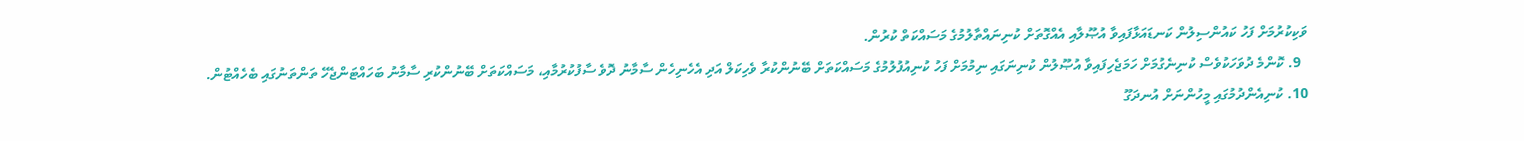ވަކިކުރުމަށް ފަހު ކައުންސިލުން ކަނޑައަޅާފައިވާ އުޞޫލާއި އެއްގޮތަށް ކުނިނައްތާލުމުގެ މަސައްކަތް ކުރުން.
  9. ކޮންމެ ދުވަހަކުވެސް ކުނިނެގުމަށް ހަމަޖެހިފައިވާ އުޞޫލުން ކުނިނަގައި ނިމުމަށް ފަހު ކުނިއުފުލުމުގެ މަސައްކަތަށް ބޭނުންކުރާ ވެހިކަލް އަދި އެހެނިހެން ސާމާނު ދޮވެ ސާފުކުރުމާއި، މަސައްކަތަށް ބޭނުންކުރި ސާމާނު ބަހައްޓަންޖެހޭ ތަންތަނުގައި ބެހެއްޓުން.
10. ކުނިއެންދުމުގައި މީހުންނަށް އުނދަގޫ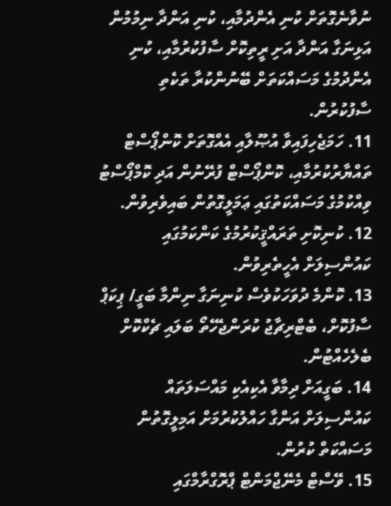ނުވާނެގޮތަށް ކުނި އެންދުމާއި، ކުނި އަންދާ ނިމުމުން އަޅިނަގާ އަންދާ އަށި ރީތިކޮށް ސާފުކުރުމާއި، ކުނި އެންދުމުގެ މަސައްކަތަށް ބޭނުންކުރާ ތަކެތި ސާފުކުރުން.
11. ހަމަޖެހިފައިވާ އުޞޫލާއި އެއްގޮތަށް ކޮންޕޯސްޓް ތައްޔާރުކުރުމާއި، ކޮންޕޯސްޓް ފުރޭނުން އަދި ކޮމްޕޯސްޓު ވިއްކުމުގެ މަސައްކަތުގައި ޢަމަލީގޮތުން ބައިވެރިވުން.
12. ކުނިކޮށި ތަރައްޤީކުރުމުގެ ކަންކަމުގައި ކައުންސިލަށް އެހީތެރިވުން.
13. ކޮންމެ ދުވަހަކުވެސް ކުނިނަގާ ނިންމާ ބަގީ/ ޕިކަޕް ސާފުކޮށް، ބެޓްރިޗާޖު ކުރަންޖެހޭތޯ ބަލައި ޗެކްކޮށް ބެލެހެއްޓުން.
14. ބަގީއަށް ދިމާވާ އެކިއެކި މައްސަލަތައް ކައުންސިލަށް އަންގާ ހައްލުކުރުމަށް އަމިލީގޮތުން މަސައްކަތް ކުރުން.
15. ވޭސްޓް މެނޭޖްމަންޓް ޕްރޮގްރާމްގައި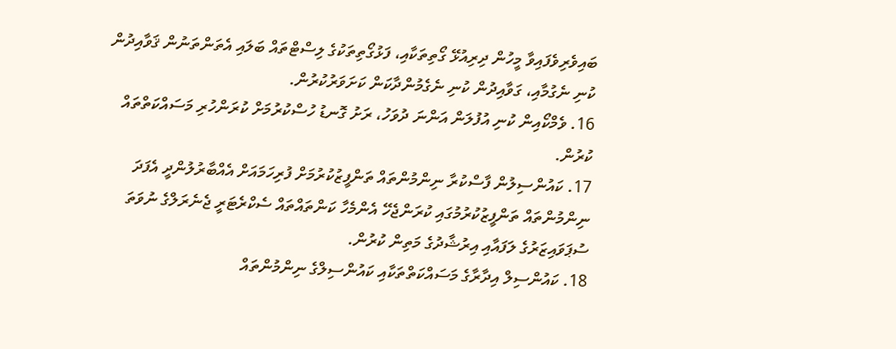ބައިވެރިވެފައިވާ މީހުން ދިރިއުޅޭ ގޯތިތަކާއި، ފަޅުގޯތިތަކުގެ ލިސްޓްތައް ބަލައި އެތަންތަނުން ޤަވާއިދުން ކުނި ނެގުމާއި، ގަވާއިދުން ކުނި ނެގެމުންދާކަން ކަށަވަރުކުރުން.
16. ވެމްކޯއިން ކުނި އުފުލަން އަންނަ ދުވަހު، ރަށު ގޮނޑު ހުސްކުރުމަށް ކުރަންހުރި މަސައްކަތްތައް ކުރުން.
17. ކައުންސިލުން ފާސްކުރާ ނިންމުންތައް ތަންފީޒުކުރުމަށް ފުރިހަމައަށް އެއްބާރުލުންދީ އެފަދަ ނިންމުންތައް ތަންފީޒުކުރުމުގައި ކުރަންޖެހޭ އެންމެހާ ކަންތައްތައް ސެކްރެޓަރީ ޖެނެރަލްގެ ނުވަތަ ސުޕަވައިޒަރުގެ ލަފައާއި އިރުޝާދުގެ މަތިން ކުރުން.
18. ކައުންސިލް އިދާރާގެ މަސައްކަތްތަކާއި ކައުންސިލްގެ ނިންމުންތައް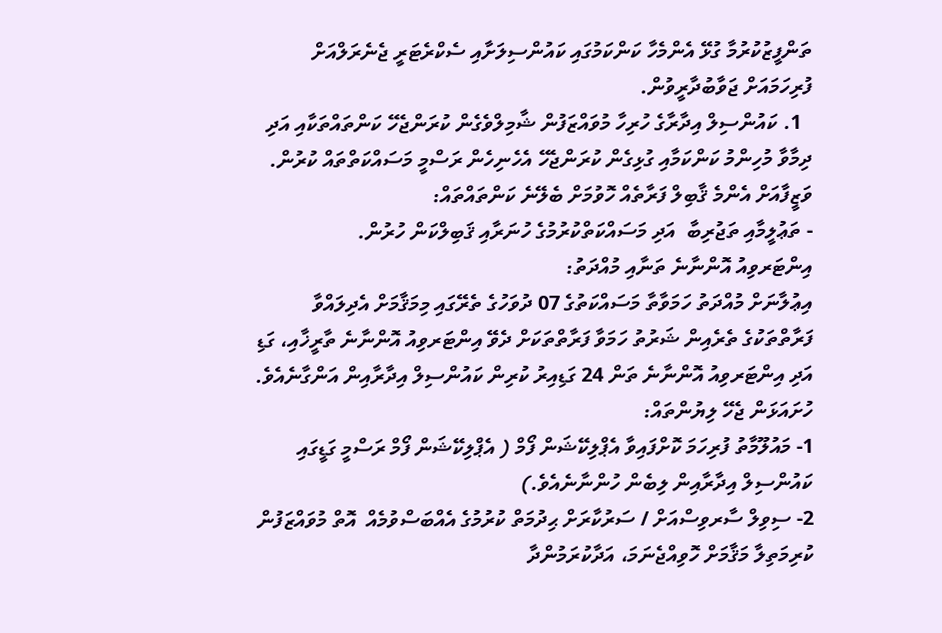ތަންފީޒުކުރުމާ ގުޅޭ އެންމެހާ ކަންކަމުގައި ކައުންސިލަށާއި ސެކްރެޓަރީ ޖެނެރަލްއަށް ފުރިހަމައަށް ޖަވާބުދާރީވުން.
  1. ކައުންސިލް އިދާރާގެ ހުރިހާ މުވައްޒަފުން ޝާމިލްވެގެން ކުރަންޖެހޭ ކަންތައްތަކާއި އަދި ދިމާވާ މުހިންމު ކަންކަމާއި ގުޅިގެން ކުރަންޖެހޭ އެހެނިހެން ރަސްމީ މަސައްކަތްތައް ކުރުން.
ވަޒީފާއަށް އެންމެ ޤާބިލް ފަރާތެއް ހޮވުމަށް ބެލޭނެ ކަންތައްތައް:
- ތަޢުލީމާއި ތަޖުރިބާ  އަދި މަސައްކަތްކުރުމުގެ ހުނަރާއި ޤަބިލްކަން ހުރުން.
އިންޓަރވިއު އޮންނާނެ ތަނާއި މުއްދަތު:
އިޢުލާނަށް މުއްދަތު ހަމަވާތާ މަސައްކަތުގެ 07 ދުވަހުގެ ތެރޭގައި މިމަޤާމަށް އެދިލައްވާ ފަރާތްތަކުގެ ތެރެއިން ޝަރުތު ހަމަވާ ފަރާތްތަކަށް ދެވޭ އިންޓަރވިއު އޮންނާނެ ތާރީޚާއި، ގަޑި އަދި އިންޓަރވިއު އޮންނާނެ ތަން 24 ގަޑިއިރު ކުރިން ކައުންސިލް އިދާރާއިން އަންގާނެއެވެ.
ހުށައަޅަން ޖެހޭ ލިޔުންތައް:
1- މައުލޫމާތު ފުރިހަމަ ކޮށްފައިވާ އެޕްލިކޭޝަން ފޯމް ( އެޕްލިކޭޝަން ފޯމް ރަސްމީ ގަޑީގައި ކައުންސިލް އިދާރާއިން ލިބެން ހުންނާނެއެވެ.)
2- ސިވިލް ސާރވިސްއަށް / ސަރުކާރަށް ޙިދުމަތް ކުރުމުގެ އެއްބަސްވުމެއް  އޮތް މުވައްޒަފުން ކުރިމަތިލާ މަޤާމަށް ހޮވިއްޖެނަމަ، އަދާކުރަމުންދާ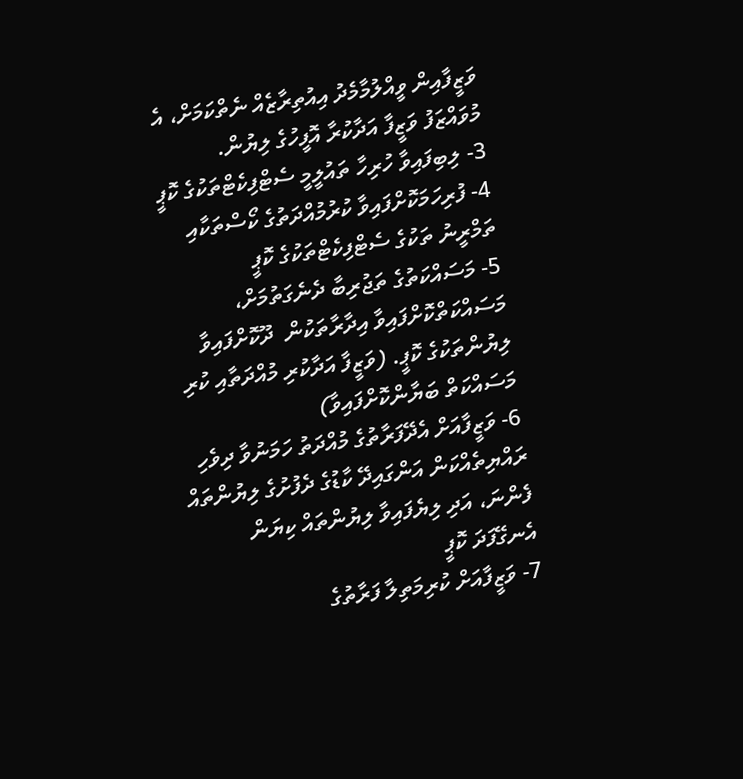ވަޒީފާއިން ވީއްލުމާމެދު އިއުތިރާޒެއް ނެތްކަމަށް، އެ މުވައްޒަފު ވަޒީފާ އަދާކުރާ އޮފީހުގެ ލިޔުން.
3- ލިބިފައިވާ ހުރިހާ ތައުލީމީ ސެޓްފިކެޓްތަކުގެ ކޮޕީ
4- ފުރިހަމަކޮށްފައިވާ ކުރުމުއްދަތުގެ ކޯސްތަކާއި ތަމްރީނު ތަކުގެ ސެޓްފިކެޓްތަކުގެ ކޮޕީ
5- މަސައްކަތުގެ ތަޖުރިބާ ދެނެގަތުމަށް، މަސައްކަތްކޮށްފައިވާ އިދާރާތަކުން  ދޫކޮށްފައިވާ ލިޔުންތަކުގެ ކޮޕީ. (ވަޒީފާ އަދާކުރި މުއްދަތާއި ކުރި މަސައްކަތް ބަޔާންކޮށްފައިވާ)
6- ވަޒީފާއަށް އެދޭފަރާތުގެ މުއްދަތު ހަމަނުވާ ދިވެހި ރައްޔިތެއްކަން އަންގައިދޭ ކާޑުގެ ދެފުށުގެ ލިޔުންތައް ފެންނަ، އަދި ލިޔެފައިވާ ލިޔުންތައް ކިޔަން އެނގޭފަދަ ކޮޕީ
7- ވަޒީފާއަށް ކުރިމަތިލާ ފަރާތުގެ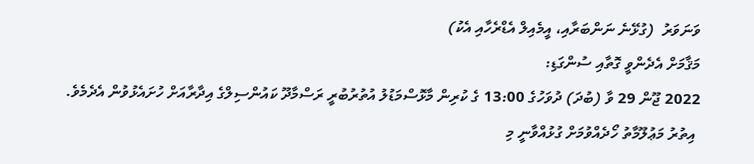ވަނަވަރު  (ގުޅޭނެ ނަންބަރާއި، އީމެއިލް އެޑްރެހާއި އެކު)
މަޤާމަށް އެދެންވީ ގޮތާއި ސުންގަޑި:
2022 ޖޫން 29 ވާ (ބުދަ) ދުވަހުގެ 13:00 ގެ ކުރިން މާޅޮސްމަޑުލު އުތުރުބުރީ ރަސްމާދޫ ކައުންސިލްގެ އިދާރާއަށް ހުށައެޅުވުން އެދެމެވެ.
 އިތުރު މަޢުލޫމާތު ހޯދެއްވުމަށް ގުޅުއްވާނީ މި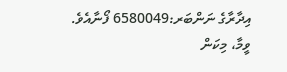އިދާރާގެ ނަންބަރ:6580049 ފޯނާއެވެ.
ވީމާ، މިކަން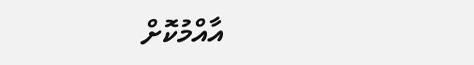އާއްމުކޮށް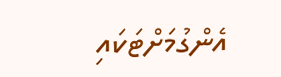އެންގުމަށްޓަކައި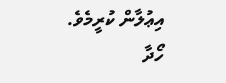އިޢުލާން ކުރީމެވެ.
ހޯދާ